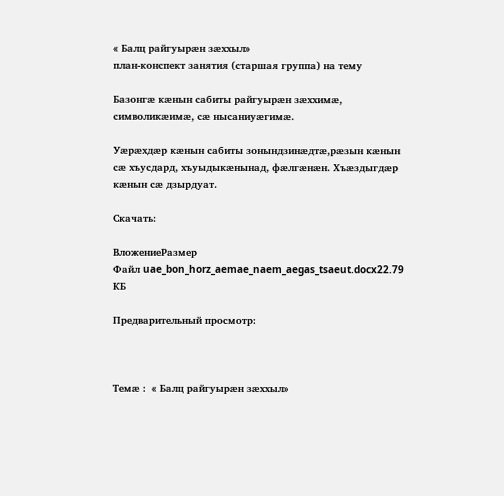« Балц райгуырæн зæххыл»
план-конспект занятия (старшая группа) на тему

Базонгæ кæнын сабиты райгуырæн зæххимæ, символикæимæ, сæ нысаниуæгимæ.

Уæрæхдæр кæнын сабиты зонындзинæдтæ,рæзын кæнын сæ хъусдард, хъуыдыкæнынад, фæлгæнæн. Хъæздыгдæр кæнын сæ дзырдуат.

Скачать:

ВложениеРазмер
Файл uae_bon_horz_aemae_naem_aegas_tsaeut.docx22.79 КБ

Предварительный просмотр:



Темæ :  « Балц райгуырæн зæххыл»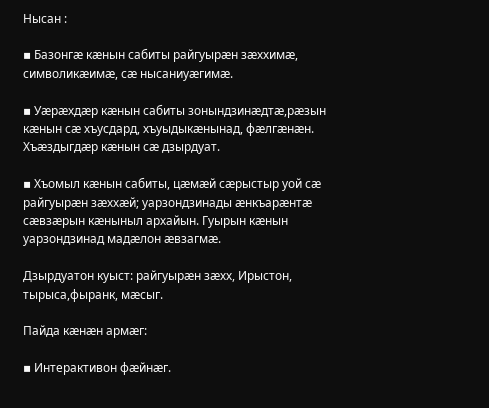Нысан :

▪ Базонгæ кæнын сабиты райгуырæн зæххимæ, символикæимæ, сæ нысаниуæгимæ.

▪ Уæрæхдæр кæнын сабиты зонындзинæдтæ,рæзын кæнын сæ хъусдард, хъуыдыкæнынад, фæлгæнæн. Хъæздыгдæр кæнын сæ дзырдуат.

▪ Хъомыл кæнын сабиты, цæмæй сæрыстыр уой сæ райгуырæн зæххæй; уарзондзинады æнкъарæнтæ сæвзæрын кæныныл архайын. Гуырын кæнын уарзондзинад мадæлон æвзагмæ.

Дзырдуатон куыст: райгуырæн зæхх, Ирыстон, тырыса,фыранк, мæсыг.

Пайда кæнæн армæг:

▪ Интерактивон фæйнæг.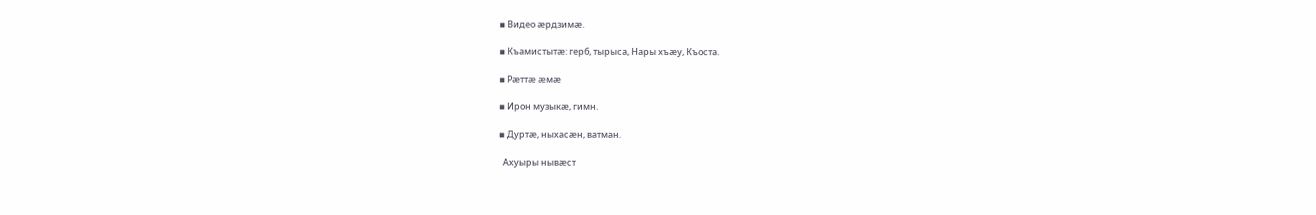▪ Видео æрдзимæ.

▪ Къамистытæ: герб, тырыса, Нары хъæу, Къоста.

▪ Рæттæ æмæ

▪ Ирон музыкæ, гимн.

▪ Дуртæ, ныхасæн, ватман.

  Ахуыры нывæст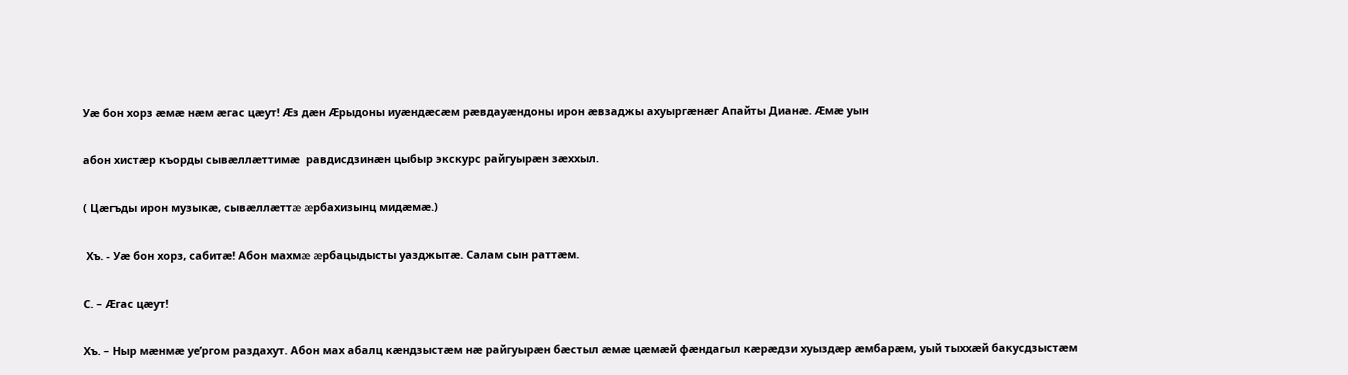Уæ бон хорз æмæ нæм æгас цæут! Ӕз дæн Ӕрыдоны иуæндæсæм рæвдауæндоны ирон æвзаджы ахуыргæнæг Апайты Дианæ. Æмæ уын

абон хистæр къорды сывæллæттимæ  равдисдзинæн цыбыр экскурс райгуырæн зæххыл.

( Цæгъды ирон музыкæ, сывæллæттæ æрбахизынц мидæмæ.)

 Хъ. - Уæ бон хорз, сабитæ! Абон махмæ æрбацыдысты уазджытæ. Салам сын раттæм.

С. – Ӕгас цæут!

Хъ. – Ныр мæнмæ уе’ргом раздахут. Абон мах абалц кæндзыстæм нæ райгуырæн бæстыл æмæ цæмæй фæндагыл кæрæдзи хуыздæр æмбарæм, уый тыххæй бакусдзыстæм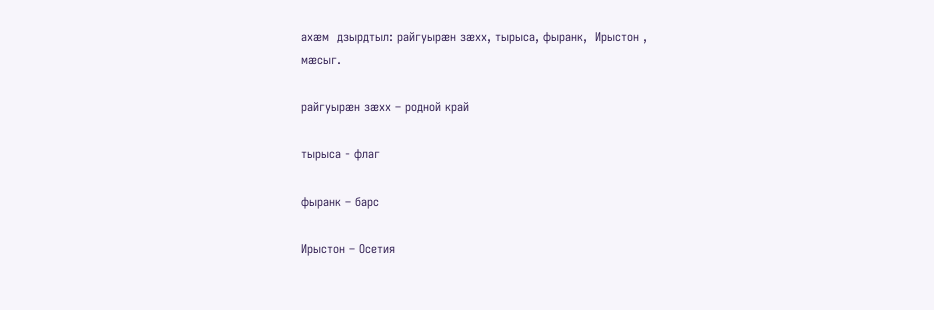ахæм  дзырдтыл: райгуырæн зæхх, тырыса, фыранк,  Ирыстон , мæсыг.

райгуырæн зæхх – родной край

тырыса - флаг

фыранк – барс

Ирыстон – Осетия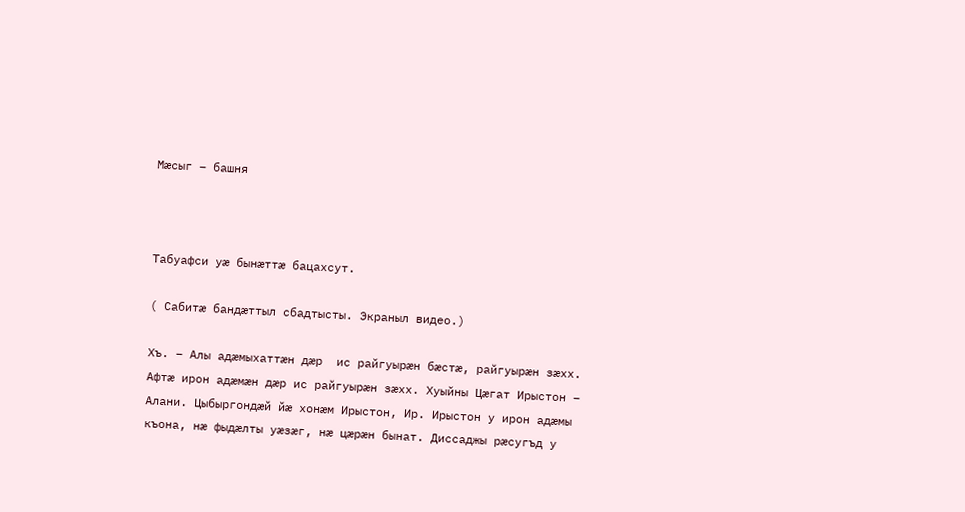Мæсыг – башня



Табуафси уæ бынæттæ бацахсут.

( Сабитæ бандæттыл сбадтысты. Экраныл видео.)

Хъ. – Алы адæмыхаттæн дæр  ис райгуырæн бæстæ, райгуырæн зæхх. Афтæ ирон адæмæн дæр ис райгуырæн зæхх. Хуыйны Цæгат Ирыстон – Алани. Цыбыргондæй йæ хонæм Ирыстон, Ир. Ирыстон у ирон адæмы къона, нæ фыдæлты уæзæг, нæ цæрæн бынат. Диссаджы рæсугъд у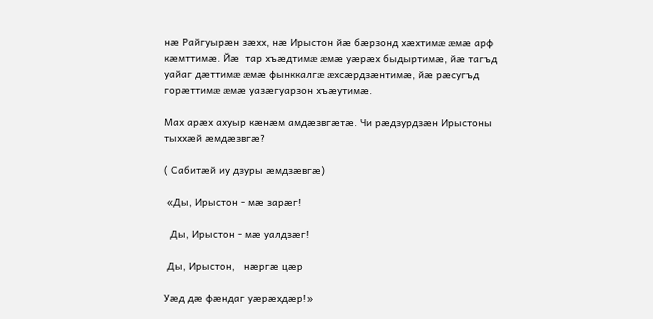нæ Райгуырæн зæхх, нæ Ирыстон йæ бæрзонд хæхтимæ æмæ арф кæмттимæ. Йæ  тар хъæдтимæ æмæ уæрæх быдыртимæ, йæ тагъд уайаг дæттимæ æмæ фынккалгæ æхсæрдзæнтимæ, йæ рæсугъд горæттимæ æмæ уазæгуарзон хъæутимæ.

Мах арæх ахуыр кæнæм амдæзвгæтæ. Чи рæдзурдзæн Ирыстоны тыххæй æмдæзвгæ?

( Сабитæй иу дзуры æмдзæвгæ)

 «Ды, Ирыстон - мæ зарæг!

  Ды, Ирыстон - мæ уалдзæг!

 Ды, Ирыстон,   нæргæ цæр

Уæд дæ фæндаг уæрæхдæр!»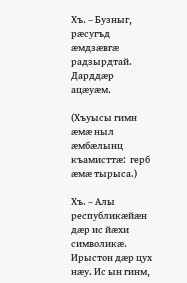Хъ. – Бузныг, рæсугъд æмдзæвгæ радзырдтай. Дарддæр ацæуæм.

(Хъуысы гимн  æмæ ныл æмбæлынц къамисттæ:  герб æмæ тырыса.)

Хъ. – Алы республикæйæн дæр ис йæхи символикæ. Ирыстон дæр цух нæу. Ис ын гинм,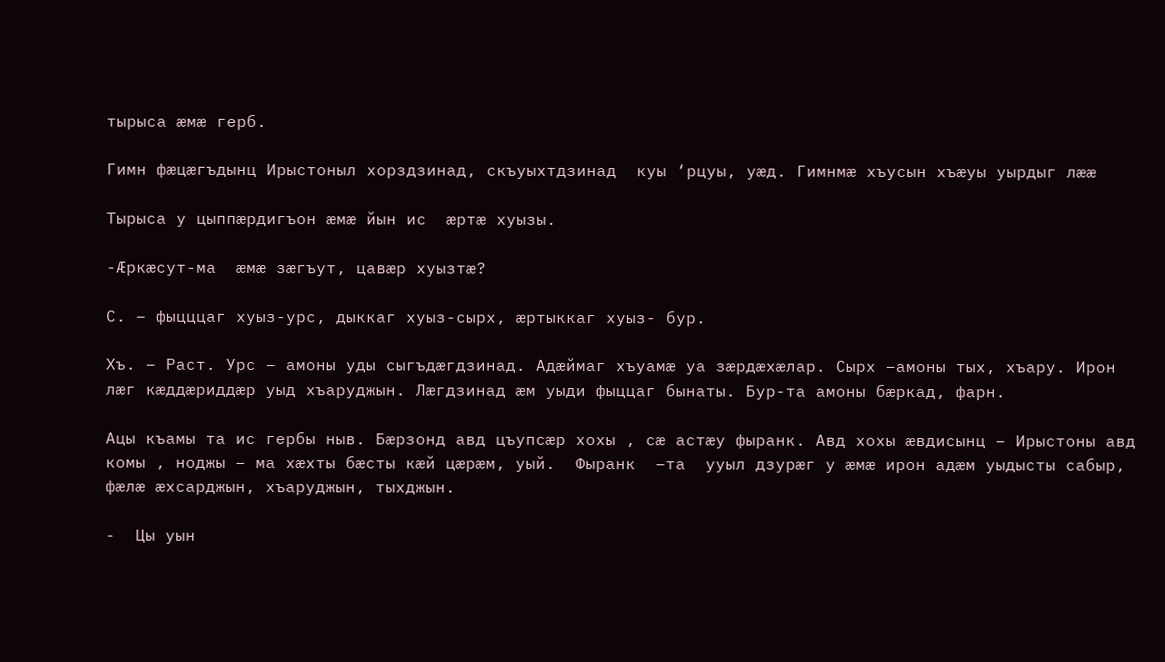тырыса æмæ герб.

Гимн фæцæгъдынц Ирыстоныл хорздзинад, скъуыхтдзинад  куы ‘рцуы, уæд. Гимнмæ хъусын хъæуы уырдыг лææ

Тырыса у цыппæрдигъон æмæ йын ис  æртæ хуызы.

-Ӕркæсут-ма  æмæ зæгъут, цавæр хуызтæ?

С. – фыцццаг хуыз-урс, дыккаг хуыз-сырх, æртыккаг хуыз- бур.

Хъ. – Раст. Урс – амоны уды сыгъдæгдзинад. Адæймаг хъуамæ уа зæрдæхæлар. Сырх –амоны тых, хъару. Ирон лæг кæддæриддæр уыд хъаруджын. Лæгдзинад æм уыди фыццаг бынаты. Бур-та амоны бæркад, фарн.

Ацы къамы та ис гербы ныв. Бæрзонд авд цъупсæр хохы , сæ астæу фыранк. Авд хохы æвдисынц – Ирыстоны авд комы , ноджы – ма хæхты бæсты кæй цæрæм, уый.  Фыранк  –та  ууыл дзурæг у æмæ ирон адæм уыдысты сабыр, фæлæ æхсарджын, хъаруджын, тыхджын.

-  Цы уын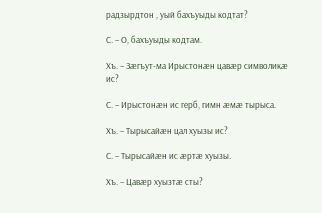радзырдтон , уый бахъуыды кодтат?

С. – О, бахъуыды кодтам.

Хъ. – Зæгъут-ма Ирыстонæн цавæр символикæ ис?

С. – Ирыстонæн ис герб, гимн æмæ тырыса.

Хъ. – Тырысайæн цал хуызы ис?

С. – Тырысайæн ис æртæ хуызы.

Хъ. – Цавæр хуызтæ сты?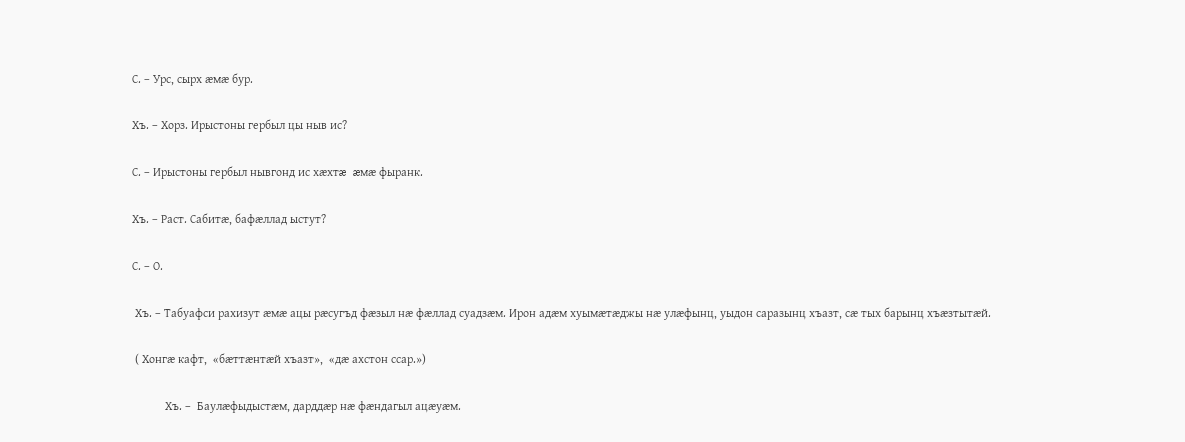С. – Урс, сырх æмæ бур.

Хъ. – Хорз. Ирыстоны гербыл цы ныв ис?

С. – Ирыстоны гербыл нывгонд ис хæхтæ æмæ фыранк.

Хъ. – Раст. Сабитæ, бафæллад ыстут?

С. – О.

 Хъ. – Табуафси рахизут æмæ ацы рæсугъд фæзыл нæ фæллад суадзæм. Ирон адæм хуымæтæджы нæ улæфынц, уыдон саразынц хъазт, сæ тых барынц хъæзтытæй.

 ( Хонгæ кафт,  «бæттæнтæй хъазт»,  «дæ ахстон ссар.»)

           Хъ. –  Баулæфыдыстæм, дарддæр нæ фæндагыл ацæуæм.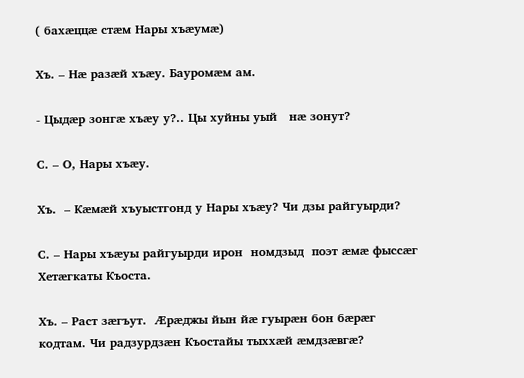( бахæццæ стæм Нары хъæумæ)

Хъ. – Нæ разæй хъæу. Бауромæм ам.

- Цыдæр зонгæ хъæу у?.. Цы хуйны уый   нæ зонут?

С. – О, Нары хъæу.

Хъ.  – Кæмæй хъуыстгонд у Нары хъæу? Чи дзы райгуырди?

С. – Нары хъæуы райгуырди ирон  номдзыд  поэт æмæ фыссæг  Хетæгкаты Къоста.

Хъ. – Раст зæгъут.  Ӕрæджы йын йæ гуырæн бон бæрæг кодтам. Чи радзурдзæн Къостайы тыххæй æмдзæвгæ?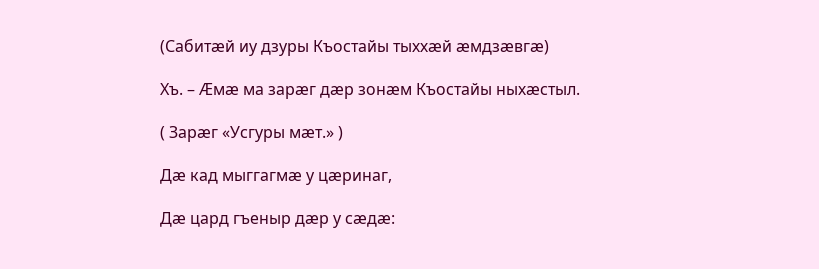(Сабитæй иу дзуры Къостайы тыххæй æмдзæвгæ)

Хъ. – Æмæ ма зарæг дæр зонæм Къостайы ныхæстыл.

( Зарæг «Усгуры мæт.» )

Дæ кад мыггагмæ у цæринаг,

Дæ цард гъеныр дæр у сæдæ: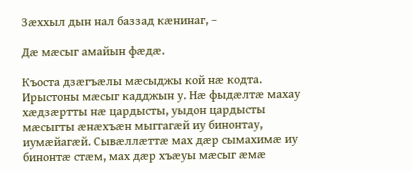Зæххыл дын нал баззад кæнинаг, –

Дæ мæсыг амайын фæдæ.

Къоста дзæгъæлы мæсыджы кой нæ кодта.  Ирыстоны мæсыг кадджын у. Нæ фыдæлтæ махау хæдзæртты нæ цардысты, уыдон цардысты мæсыгты æнæхъæн мыггагæй иу бинонтау, иумæйагæй. Сывæллæттæ мах дæр сымахимæ иу бинонтæ стæм, мах дæр хъæуы мæсыг æмæ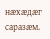нæхæдæг саразæм.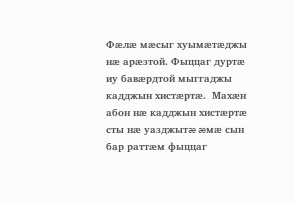Фæлæ мæсыг хуымæтæджы нæ арæзтой. Фыццаг дуртæ иу бавæрдтой мыггаджы кадджын хистæртæ.  Махæн абон нæ кадджын хистæртæ сты нæ уазджытæ æмæ сын бар раттæм фыццаг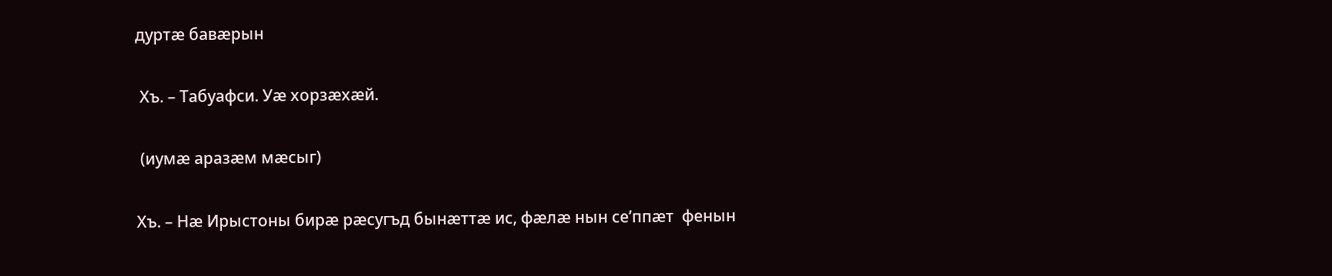дуртæ бавæрын

 Хъ. – Табуафси. Уæ хорзæхæй.

 (иумæ аразæм мæсыг)

Хъ. – Нæ Ирыстоны бирæ рæсугъд бынæттæ ис, фæлæ нын се’ппæт  фенын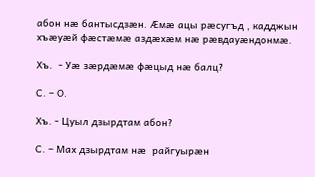абон нæ бантысдзæн. Æмæ ацы рæсугъд , кадджын хъæуæй фæстæмæ аздæхæм нæ рæвдауæндонмæ.

Хъ.  - Уæ зæрдæмæ фæцыд нæ балц?

С. – О.

Хъ. - Цуыл дзырдтам абон?

С. – Мах дзырдтам нæ  райгуырæн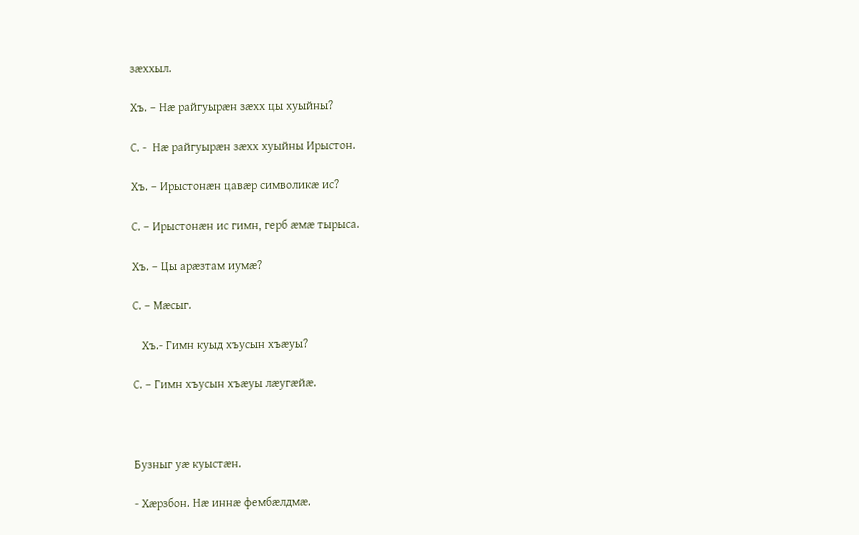зæххыл.

Хъ. – Нæ райгуырæн зæхх цы хуыйны?

С. -  Нæ райгуырæн зæхх хуыйны Ирыстон.

Хъ. – Ирыстонæн цавæр символикæ ис?

С. – Ирыстонæн ис гимн, герб æмæ тырыса.

Хъ. – Цы арæзтам иумæ?

С. – Мæсыг.

   Хъ.- Гимн куыд хъусын хъæуы?

С. – Гимн хъусын хъæуы лæугæйæ.



Бузныг уæ куыстæн.

- Хæрзбон. Нæ иннæ фембæлдмæ.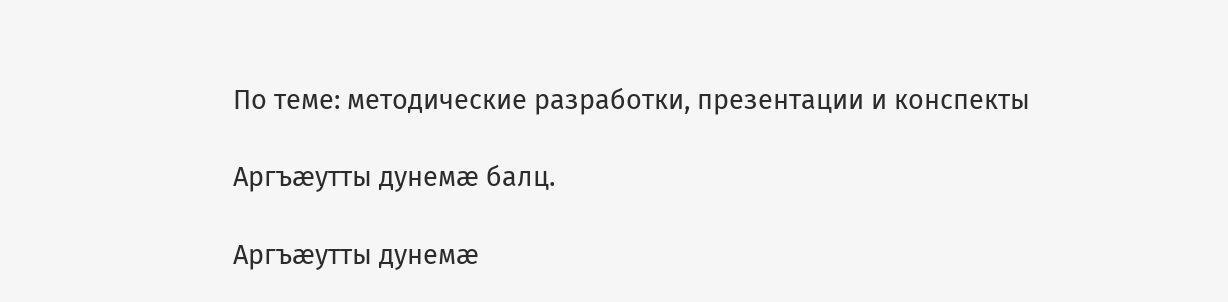По теме: методические разработки, презентации и конспекты

Аргъæутты дунемæ балц.

Аргъæутты дунемæ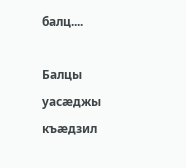балц....

Балцы уасӕджы къӕдзил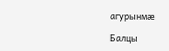агурынмӕ

Балцы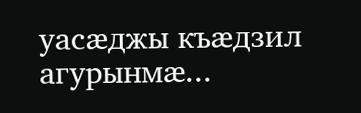уасӕджы къӕдзил агурынмӕ...